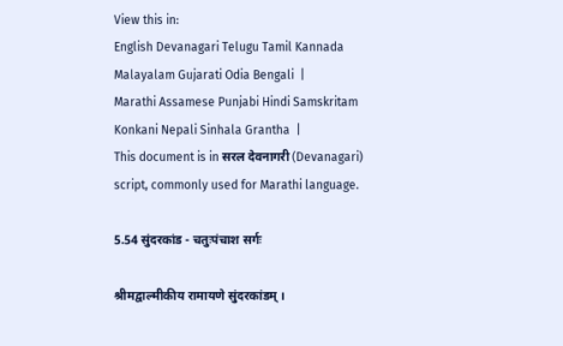View this in:
English Devanagari Telugu Tamil Kannada Malayalam Gujarati Odia Bengali  |
Marathi Assamese Punjabi Hindi Samskritam Konkani Nepali Sinhala Grantha  |
This document is in सरल देवनागरी (Devanagari) script, commonly used for Marathi language.

5.54 सुंदरकांड - चतुःपंचाश सर्गः

श्रीमद्वाल्मीकीय रामायणे सुंदरकांडम् ।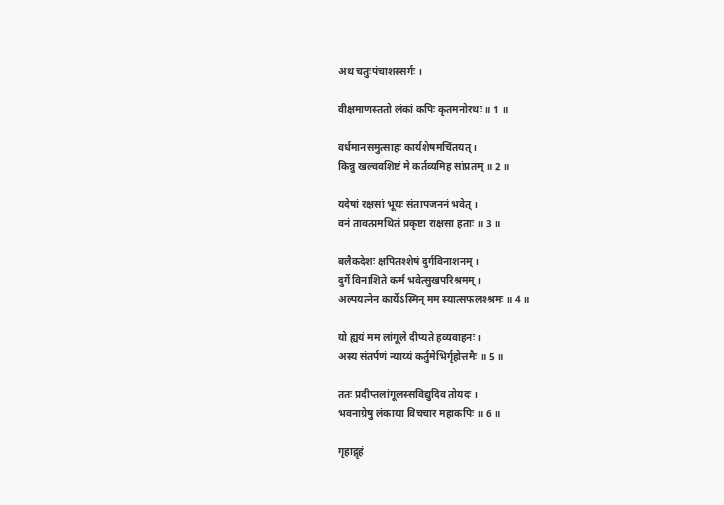अथ चतुःपंचाशस्सर्गः ।

वीक्षमाणस्ततो लंकां कपिः कृतमनोरथः ॥ 1 ॥

वर्धमानसमुत्साहः कार्यशेषमचिंतयत् ।
किन्नु खल्ववशिष्टं मे कर्तव्यमिह सांप्रतम् ॥ 2 ॥

यदेषां रक्षसां भूयः संतापजननं भवेत् ।
वनं तावत्प्रमथितं प्रकृष्टा राक्षसा हताः ॥ 3 ॥

बलैकदेशः क्षपितश्शेषं दुर्गविनाशनम् ।
दुर्गे विनाशिते कर्म भवेत्सुखपरिश्रमम् ।
अल्पयत्नेन कार्येऽस्मिन् मम स्यात्सफलश्श्रमः ॥ 4 ॥

यो ह्ययं मम लांगूले दीप्यते हव्यवाहनः ।
अस्य संतर्पणं न्याय्यं कर्तुमेभिर्गृहोत्तमैः ॥ 5 ॥

ततः प्रदीप्तलांगूलस्सविद्युदिव तोयदः ।
भवनाग्रेषु लंकाया विचचार महाकपिः ॥ 6 ॥

गृहाद्गृहं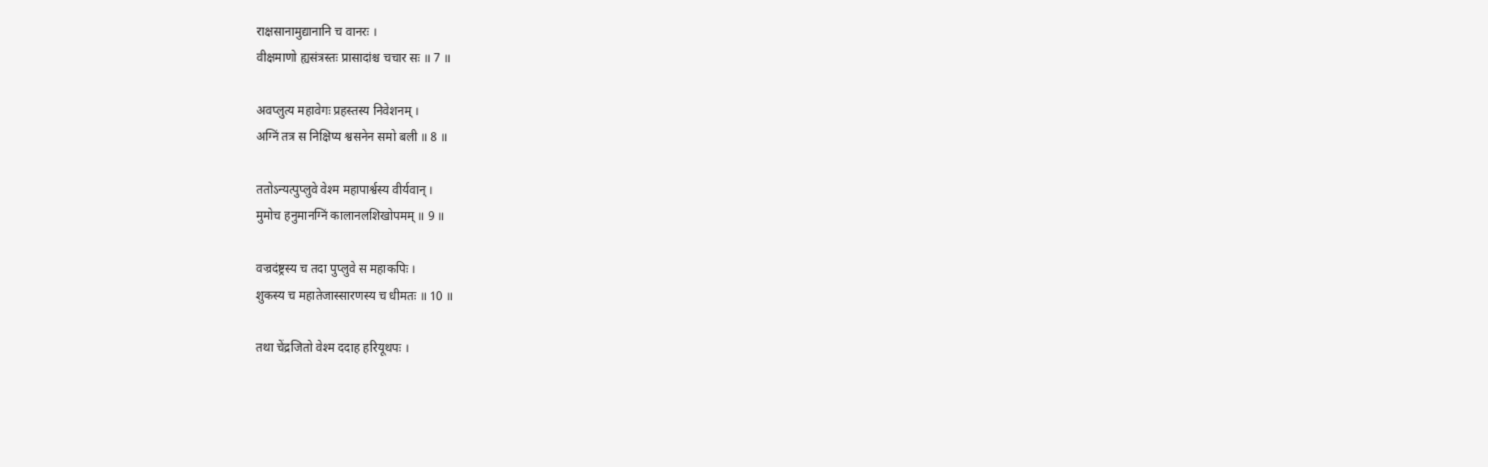राक्षसानामुद्यानानि च वानरः ।
वीक्षमाणो ह्यसंत्रस्तः प्रासादांश्च चचार सः ॥ 7 ॥

अवप्लुत्य महावेगः प्रहस्तस्य निवेशनम् ।
अग्निं तत्र स निक्षिप्य श्वसनेन समो बली ॥ 8 ॥

ततोऽन्यत्पुप्लुवे वेश्म महापार्श्वस्य वीर्यवान् ।
मुमोच हनुमानग्निं कालानलशिखोपमम् ॥ 9 ॥

वज्रदंष्ट्रस्य च तदा पुप्लुवे स महाकपिः ।
शुकस्य च महातेजास्सारणस्य च धीमतः ॥ 10 ॥

तथा चेंद्रजितो वेश्म ददाह हरियूथपः ।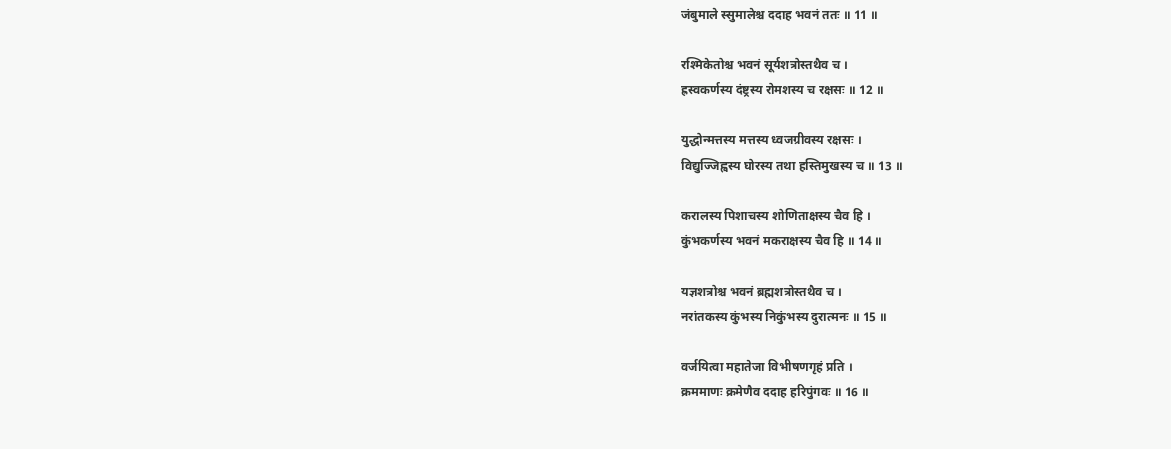जंबुमाले स्सुमालेश्च ददाह भवनं ततः ॥ 11 ॥

रश्मिकेतोश्च भवनं सूर्यशत्रोस्तथैव च ।
ह्रस्वकर्णस्य दंष्ट्रस्य रोमशस्य च रक्षसः ॥ 12 ॥

युद्धोन्मत्तस्य मत्तस्य ध्वजग्रीवस्य रक्षसः ।
विद्युज्जिह्वस्य घोरस्य तथा हस्तिमुखस्य च ॥ 13 ॥

करालस्य पिशाचस्य शोणिताक्षस्य चैव हि ।
कुंभकर्णस्य भवनं मकराक्षस्य चैव हि ॥ 14 ॥

यज्ञशत्रोश्च भवनं ब्रह्मशत्रोस्तथैव च ।
नरांतकस्य कुंभस्य निकुंभस्य दुरात्मनः ॥ 15 ॥

वर्जयित्वा महातेजा विभीषणगृहं प्रति ।
क्रममाणः क्रमेणैव ददाह हरिपुंगवः ॥ 16 ॥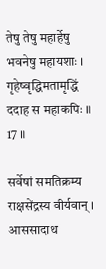तेषु तेषु महार्हेषु भवनेषु महायशाः ।
गृहेष्वृद्धिमतामृद्धिं ददाह स महाकपिः ॥ 17 ॥

सर्वेषां समतिक्रम्य राक्षसेंद्रस्य वीर्यवान् ।
आससादाथ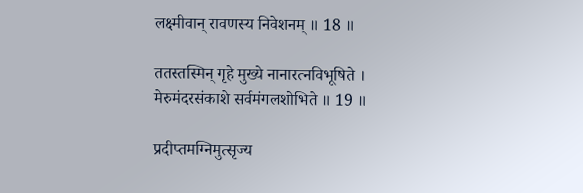लक्ष्मीवान् रावणस्य निवेशनम् ॥ 18 ॥

ततस्तस्मिन् गृहे मुख्ये नानारत्नविभूषिते ।
मेरुमंदरसंकाशे सर्वमंगलशोभिते ॥ 19 ॥

प्रदीप्तमग्निमुत्सृज्य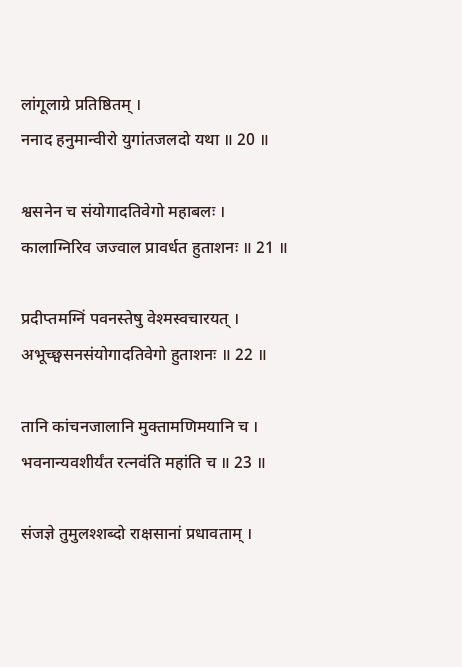लांगूलाग्रे प्रतिष्ठितम् ।
ननाद हनुमान्वीरो युगांतजलदो यथा ॥ 20 ॥

श्वसनेन च संयोगादतिवेगो महाबलः ।
कालाग्निरिव जज्वाल प्रावर्धत हुताशनः ॥ 21 ॥

प्रदीप्तमग्निं पवनस्तेषु वेश्मस्वचारयत् ।
अभूच्छ्वसनसंयोगादतिवेगो हुताशनः ॥ 22 ॥

तानि कांचनजालानि मुक्तामणिमयानि च ।
भवनान्यवशीर्यंत रत्नवंति महांति च ॥ 23 ॥

संजज्ञे तुमुलश्शब्दो राक्षसानां प्रधावताम् ।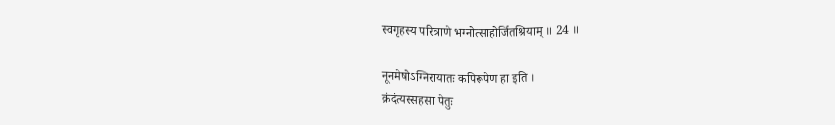स्वगृहस्य परित्राणे भग्नोत्साहोर्जितश्रियाम् ॥ 24 ॥

नूनमेषोऽग्निरायातः कपिरूपेण हा इति ।
क्रंदंत्यस्सहसा पेतुः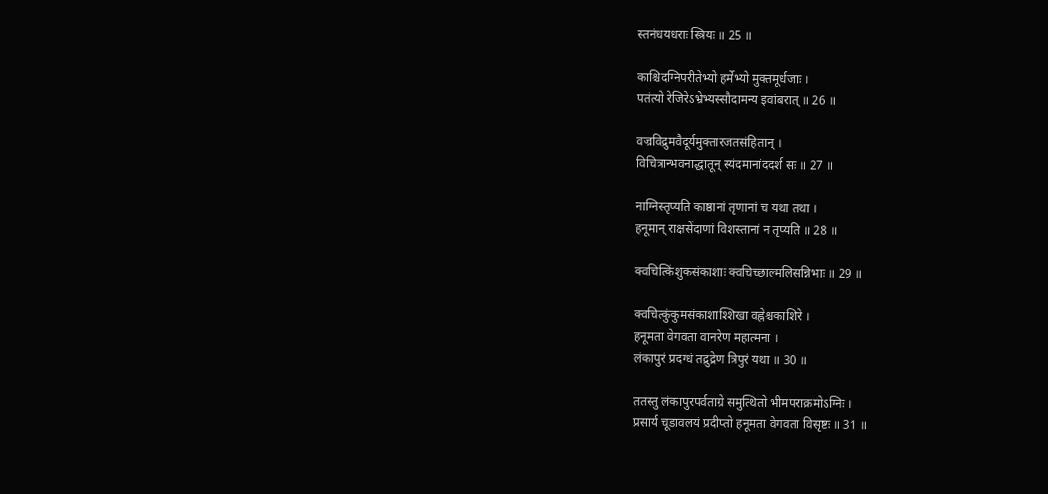स्तनंधयधराः स्त्रियः ॥ 25 ॥

काश्चिदग्निपरीतेभ्यो हर्मेभ्यो मुक्तमूर्धजाः ।
पतंत्यो रेजिरेऽभ्रेभ्यस्सौदामन्य इवांबरात् ॥ 26 ॥

वज्रविद्रुमवैदूर्यमुक्तारजतसंहितान् ।
विचित्रान्भवनाद्धातून् स्यंदमानांददर्श सः ॥ 27 ॥

नाग्निस्तृप्यति काष्ठानां तृणानां च यथा तथा ।
हनूमान् राक्षसेंदाणां विशस्तानां न तृप्यति ॥ 28 ॥

क्वचित्किंशुकसंकाशाः क्वचिच्छाल्मलिसन्निभाः ॥ 29 ॥

क्वचित्कुंकुमसंकाशाश्शिखा वह्नेश्चकाशिरे ।
हनूमता वेगवता वानरेण महात्मना ।
लंकापुरं प्रदग्धं तद्रुद्रेण त्रिपुरं यथा ॥ 30 ॥

ततस्तु लंकापुरपर्वताग्रे समुत्थितो भीमपराक्रमोऽग्निः ।
प्रसार्य चूडावलयं प्रदीप्तो हनूमता वेगवता विसृष्टः ॥ 31 ॥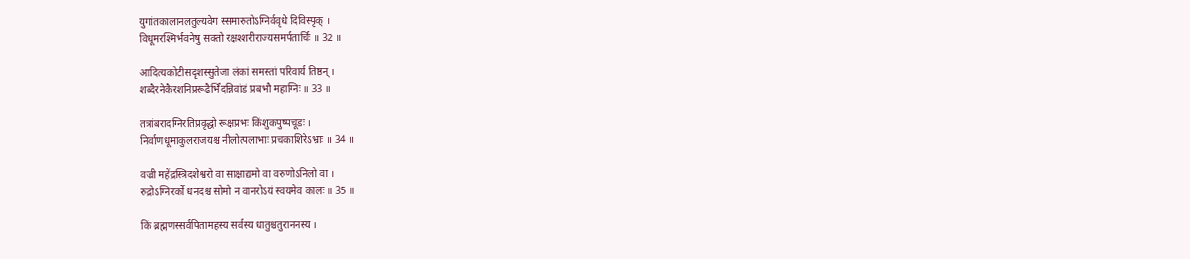युगांतकालानलतुल्यवेग स्समारुतोऽग्निर्ववृधे दिविस्पृक् ।
विधूमरश्मिर्भवनेषु सक्तो रक्षश्शरीराज्यसमर्पतार्चिः ॥ 32 ॥

आदित्यकोटीसदृशस्सुतेजा लंकां समस्तां परिवार्य तिष्ठन् ।
शब्दैरनेकैरशनिप्ररूढैर्भिंदन्निवांडं प्रबभौ महाग्निः ॥ 33 ॥

तत्रांबरादग्निरतिप्रवृद्धो रूक्षप्रभः किंशुकपुष्पचूडः ।
निर्वाणधूमाकुलराजयश्च नीलोत्पलाभाः प्रचकाशिरेऽभ्राः ॥ 34 ॥

वज्री महेंद्रस्त्रिदशेश्वरो वा साक्षाद्यमो वा वरुणोऽनिलो वा ।
रुद्रोऽग्निरर्को धनदश्च सोमो न वानरोऽयं स्वयमेव कालः ॥ 35 ॥

किं ब्रह्मणस्सर्वपितामहस्य सर्वस्य धातुश्चतुराननस्य ।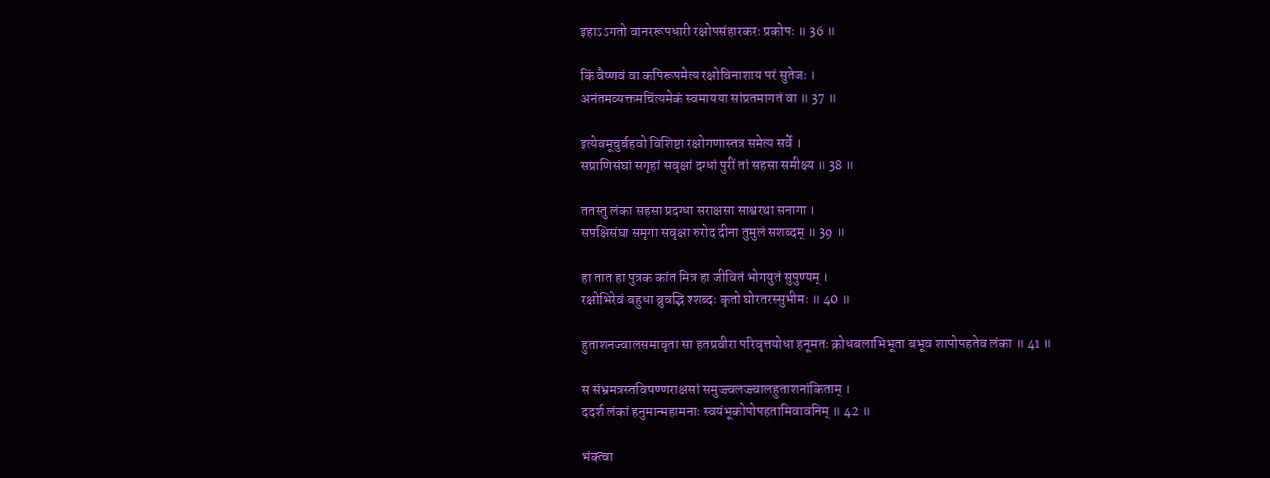इहाऽऽगतो वानररूपधारी रक्षोपसंहारकरः प्रकोपः ॥ 36 ॥

किं वैष्णवं वा कपिरूपमेत्य रक्षोविनाशाय परं सुतेजः ।
अनंतमव्यक्तमचिंत्यमेकं स्वमायया सांप्रतमागतं वा ॥ 37 ॥

इत्येवमूचुर्बहवो विशिष्टा रक्षोगणास्तत्र समेत्य सर्वे ।
सप्राणिसंघां सगृहां सवृक्षां दग्धां पुरीं तां सहसा समीक्ष्य ॥ 38 ॥

ततस्तु लंका सहसा प्रदग्धा सराक्षसा साश्वरथा सनागा ।
सपक्षिसंघा समृगा सवृक्षा रुरोद दीना तुमुलं सशब्दम् ॥ 39 ॥

हा तात हा पुत्रक कांत मित्र हा जीवितं भोगयुतं सुपुण्यम् ।
रक्षोभिरेवं बहुधा ब्रुवद्भि श्शब्दः कृतो घोरतरस्सुभीमः ॥ 40 ॥

हुताशनज्वालसमावृता सा हतप्रवीरा परिवृत्तयोधा हनूमतः क्रोधबलाभिभूता बभूव शापोपहतेव लंका ॥ 41 ॥

स संभ्रमत्रस्तविषण्णराक्षसां समुज्ज्वलज्ज्वालहुताशनांकिताम् ।
ददर्श लंकां हनुमान्महामनाः स्वयंभूकोपोपहतामिवावनिम् ॥ 42 ॥

भंक्त्वा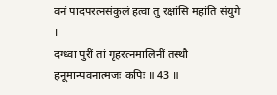वनं पादपरत्नसंकुलं हत्वा तु रक्षांसि महांति संयुगे ।
दग्ध्वा पुरीं तां गृहरत्नमालिनीं तस्थौ हनूमान्पवनात्मजः कपिः ॥ 43 ॥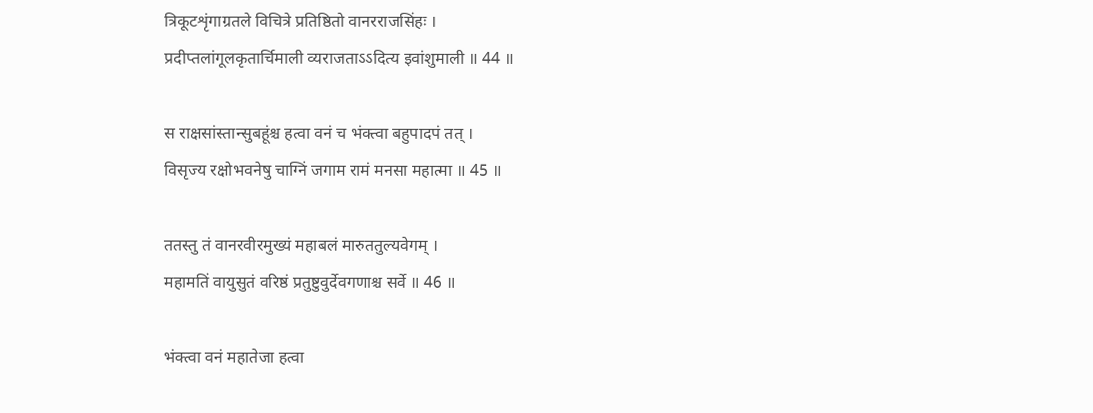त्रिकूटशृंगाग्रतले विचित्रे प्रतिष्ठितो वानरराजसिंहः ।
प्रदीप्तलांगूलकृतार्चिमाली व्यराजताऽऽदित्य इवांशुमाली ॥ 44 ॥

स राक्षसांस्तान्सुबहूंश्च हत्वा वनं च भंक्त्वा बहुपादपं तत् ।
विसृज्य रक्षोभवनेषु चाग्निं जगाम रामं मनसा महात्मा ॥ 45 ॥

ततस्तु तं वानरवीरमुख्यं महाबलं मारुततुल्यवेगम् ।
महामतिं वायुसुतं वरिष्ठं प्रतुष्टुवुर्देवगणाश्च सर्वे ॥ 46 ॥

भंक्त्वा वनं महातेजा हत्वा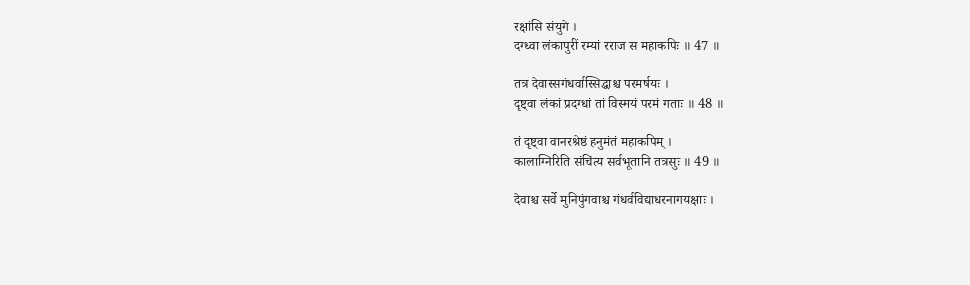रक्षांसि संयुगे ।
दग्ध्वा लंकापुरीं रम्यां रराज स महाकपिः ॥ 47 ॥

तत्र देवास्सगंधर्वास्सिद्धाश्च परमर्षयः ।
दृष्ट्वा लंकां प्रदग्धां तां विस्मयं परमं गताः ॥ 48 ॥

तं दृष्ट्वा वानरश्रेष्ठं हनुमंतं महाकपिम् ।
कालाग्निरिति संचिंत्य सर्वभूतानि तत्रसुः ॥ 49 ॥

देवाश्च सर्वे मुनिपुंगवाश्च गंधर्वविद्याधरनागयक्षाः ।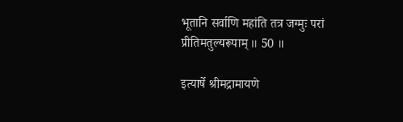भूतानि सर्वाणि महांति तत्र जग्मुः परां प्रीतिमतुल्यरूपाम् ॥ 50 ॥

इत्यार्षे श्रीमद्रामायणे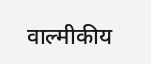वाल्मीकीय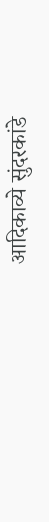आदिकाव्ये सुंदरकांडे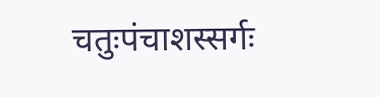चतुःपंचाशस्सर्गः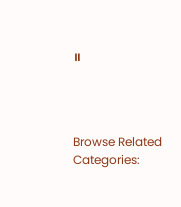॥




Browse Related Categories: